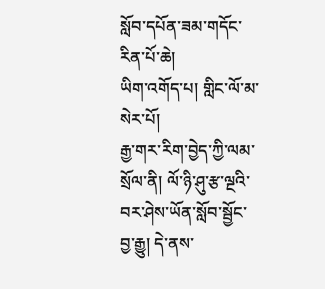སློབ་དཔོན་ཟམ་གདོང་རིན་པོ་ཆེ།
ཡིག་འགོད་པ། གླིང་ལོ་མ་སེར་པོ།
རྒྱ་གར་རིག་བྱེད་ཀྱི་ལམ་སྲོལ་ནི། ལོ་ཉི་ཤུ་རྩ་ལྔའི་བར་ཤེས་ཡོན་སློབ་སྦྱོང་བྱ་རྒྱུ། དེ་ནས་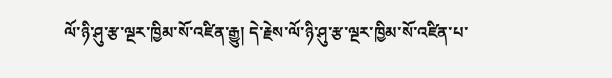ལོ་ཉི་ཤུ་རྩ་ལྔར་ཁྱིམ་སོ་འཛིན་རྒྱུ། དེ་རྗེས་ལོ་ཉི་ཤུ་རྩ་ལྔར་ཁྱིམ་སོ་འཛིན་པ་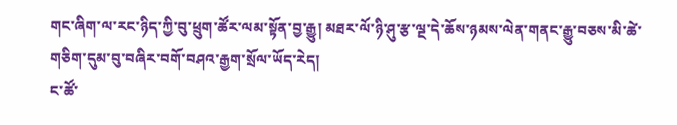གང་ཞིག་ལ་རང་ཉིད་ཀྱི་བུ་ཕྲུག་ཚོར་ལམ་སྟོན་བྱ་རྒྱུ། མཐར་ལོ་ཉི་ཤུ་རྩ་ལྔ་དེ་ཆོས་ཉམས་ལེན་གནང་རྒྱུ་བཅས་མི་ཚེ་གཅིག་དུམ་བུ་བཞིར་བགོ་བཤའ་རྒྱག་སྲོལ་ཡོད་རེད།
ང་ཚོ་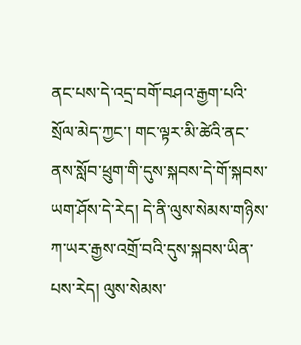ནང་པས་དེ་འདྲ་བགོ་བཤའ་རྒྱག་པའི་སྲོལ་མེད་ཀྱང་། གང་ལྟར་མི་ཚེའི་ནང་ནས་སློབ་ཕྲུག་གི་དུས་སྐབས་དེ་གོ་སྐབས་ཡག་ཤོས་དེ་རེད། དེ་ནི་ལུས་སེམས་གཉིས་ཀ་ཡར་རྒྱས་འགྲོ་བའི་དུས་སྐབས་ཡིན་པས་རེད། ལུས་སེམས་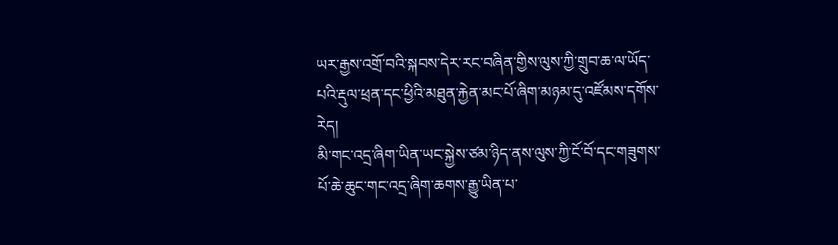ཡར་རྒྱས་འགྲོ་བའི་སྐབས་དེར་རང་བཞིན་གྱིས་ལུས་ཀྱི་གྲུབ་ཆ་ལ་ཡོད་པའི་རྡུལ་ཕྲན་དང་ཕྱིའི་མཐུན་རྐྱེན་མང་པོ་ཞིག་མཉམ་དུ་འཛོམས་དགོས་རེད།
མི་གང་འདྲ་ཞིག་ཡིན་ཡང་སྐྱེས་ཙམ་ཉིད་ནས་ལུས་ཀྱི་ངོ་བོ་དང་གཟུགས་པོ་ཆེ་ཆུང་གང་འདྲ་ཞིག་ཆགས་རྒྱུ་ཡིན་པ་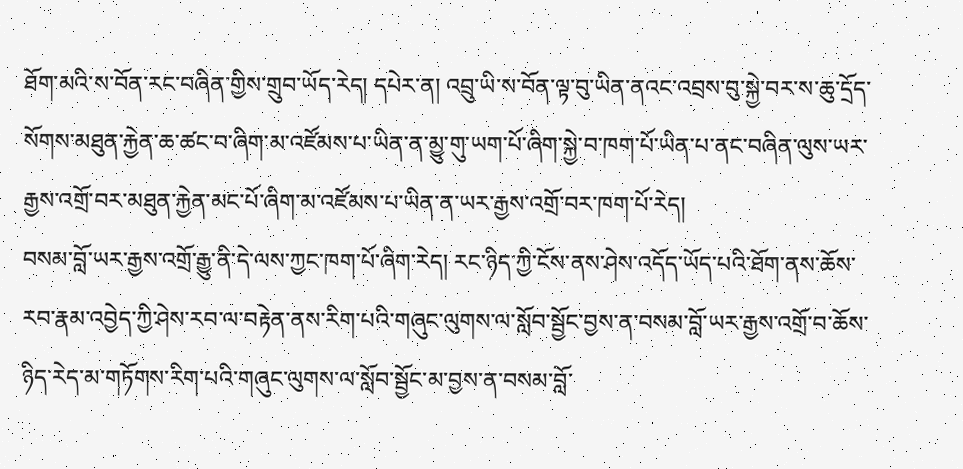ཐོག་མའི་ས་བོན་རང་བཞིན་གྱིས་གྲུབ་ཡོད་རེད། དཔེར་ན། འབྲུ་ཡི་ས་བོན་ལྟ་བུ་ཡིན་ནའང་འབྲས་བུ་སྐྱེ་བར་ས་ཆུ་དྲོད་སོགས་མཐུན་རྐྱེན་ཆ་ཚང་བ་ཞིག་མ་འཛོམས་པ་ཡིན་ན་མྱུ་གུ་ཡག་པོ་ཞིག་སྐྱེ་བ་ཁག་པོ་ཡིན་པ་ནང་བཞིན་ལུས་ཡར་རྒྱས་འགྲོ་བར་མཐུན་རྐྱེན་མང་པོ་ཞིག་མ་འཛོམས་པ་ཡིན་ན་ཡར་རྒྱས་འགྲོ་བར་ཁག་པོ་རེད།
བསམ་བློ་ཡར་རྒྱས་འགྲོ་རྒྱུ་ནི་དེ་ལས་ཀྱང་ཁག་པོ་ཞིག་རེད། རང་ཉིད་ཀྱི་ངོས་ནས་ཤེས་འདོད་ཡོད་པའི་ཐོག་ནས་ཆོས་རབ་རྣམ་འབྱེད་ཀྱི་ཤེས་རབ་ལ་བརྟེན་ནས་རིག་པའི་གཞུང་ལུགས་ལ་སློབ་སྦྱོང་བྱས་ན་བསམ་བློ་ཡར་རྒྱས་འགྲོ་བ་ཆོས་ཉིད་རེད་མ་གཏོགས་རིག་པའི་གཞུང་ལུགས་ལ་སློབ་སྦྱོང་མ་བྱས་ན་བསམ་བློ་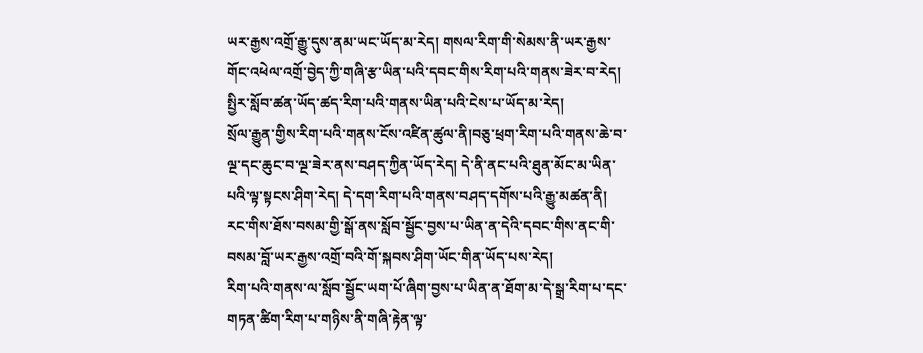ཡར་རྒྱས་འགྲོ་རྒྱུ་དུས་ནམ་ཡང་ཡོད་མ་རེད། གསལ་རིག་གི་སེམས་ནི་ཡར་རྒྱས་གོང་འཕེལ་འགྲོ་བྱེད་ཀྱི་གཞི་རྩ་ཡིན་པའི་དབང་གིས་རིག་པའི་གནས་ཟེར་བ་རེད། སྤྱིར་སློབ་ཚན་ཡོད་ཚད་རིག་པའི་གནས་ཡིན་པའི་ངེས་པ་ཡོད་མ་རེད།
སྲོལ་རྒྱུན་གྱིས་རིག་པའི་གནས་ངོས་འཛིན་ཚུལ་ནི།བཅུ་ཕྲག་རིག་པའི་གནས་ཆེ་བ་ལྔ་དང་ཆུང་བ་ལྔ་ཟེར་ནས་བཤད་ཀྱིན་ཡོད་རེད། དེ་ནི་ནང་པའི་ཐུན་མོང་མ་ཡིན་པའི་ལྟ་སྟངས་ཤིག་རེད། དེ་དག་རིག་པའི་གནས་བཤད་དགོས་པའི་རྒྱུ་མཚན་ནི། རང་གིས་ཐོས་བསམ་གྱི་སྒོ་ནས་སློབ་སྦྱོང་བྱས་པ་ཡིན་ན་དེའི་དབང་གིས་ནང་གི་བསམ་བློ་ཡར་རྒྱས་འགྲོ་བའི་གོ་སྐབས་ཤིག་ཡོང་གིན་ཡོད་པས་རེད།
རིག་པའི་གནས་ལ་སློབ་སྦྱོང་ཡག་པོ་ཞིག་བྱས་པ་ཡིན་ན་ཐོག་མ་དེ་སྒྲ་རིག་པ་དང་གཏན་ཚིག་རིག་པ་གཉིས་ནི་གཞི་རྟེན་ལྟ་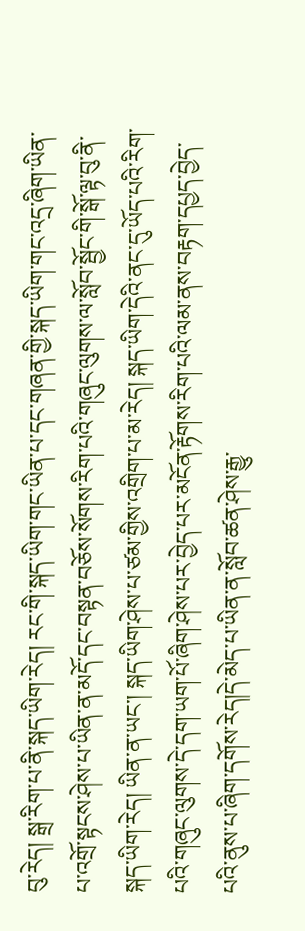བུ་རེད། སྒྲ་རིག་པ་ནི་སྐད་ཡིག་རེད། རང་གི་སྐད་ཡིག་གང་ཡིན་པ་དང་གཞན་གྱི་སྐད་ཡིག་གང་འདྲ་ཞིག་ཡིན་པ་འགྲོ་སྟངས་ཤེས་པ་ཡིན་ན་མདོ་དང་བསྟན་བཅོས་སོགས་རིག་པའི་གཞུང་ལུགས་ལ་སློབ་སྦྱོང་གི་སྒོ་ལྟ་བུ་ནི་སྐད་ཡིག་རེད། ཡིན་ན་ཡང་། སྐད་ཡིག་ཤེས་པ་ཙམ་གྱིས་འགྲིག་པ་མ་རེད། སྐད་ཡིག་དེའི་ནང་དུ་ཡོད་པའི་རིག་པའི་གཞུང་ལུགས་དེ་དག་ཡག་པོ་ཞིག་ཤེས་པར་བྱེད་པར་མངོན་རྟོགས་རིག་པའི་ལམ་ནས་བརྟག་དཔྱད་བྱེད་པའི་ནུས་པ་ཞིག་དགོས་རེད།དེ་མེད་པ་ཡིན་ན་སློབ་ཚན་ཤེས་རྒྱུ་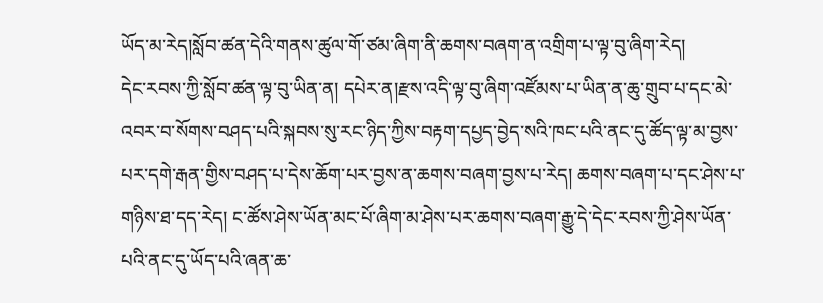ཡོད་མ་རེད།སློབ་ཚན་དེའི་གནས་ཚུལ་གོ་ཙམ་ཞིག་ནི་ཆགས་བཞག་ན་འགྲིག་པ་ལྟ་བུ་ཞིག་རེད།
དེང་རབས་ཀྱི་སློབ་ཚན་ལྟ་བུ་ཡིན་ན། དཔེར་ན།རྫས་འདི་ལྟ་བུ་ཞིག་འཛོམས་པ་ཡིན་ན་ཆུ་གྲུབ་པ་དང་མེ་འབར་བ་སོགས་བཤད་པའི་སྐབས་སུ་རང་ཉིད་ཀྱིས་བརྟག་དཔྱད་བྱེད་སའི་ཁང་པའི་ནང་དུ་ཚོད་ལྟ་མ་བྱས་པར་དགེ་རྒན་གྱིས་བཤད་པ་དེས་ཆོག་པར་བྱས་ན་ཆགས་བཞག་བྱས་པ་རེད། ཆགས་བཞག་པ་དང་ཤེས་པ་གཉིས་ཐ་དད་རེད། ང་ཚོས་ཤེས་ཡོན་མང་པོ་ཞིག་མ་ཤེས་པར་ཆགས་བཞག་རྒྱུ་དེ་དེང་རབས་ཀྱི་ཤེས་ཡོན་པའི་ནང་དུ་ཡོད་པའི་ཞན་ཆ་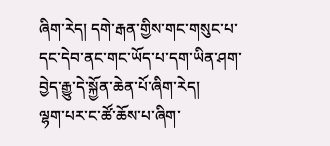ཞིག་རེད། དགེ་རྒན་གྱིས་གང་གསུང་པ་དང་དེབ་ནང་གང་ཡོད་པ་དག་ཡིན་ཤག་བྱེད་རྒྱུ་དེ་སྐྱོན་ཆེན་པོ་ཞིག་རེད།
ལྷག་པར་ང་ཚོ་ཆོས་པ་ཞིག་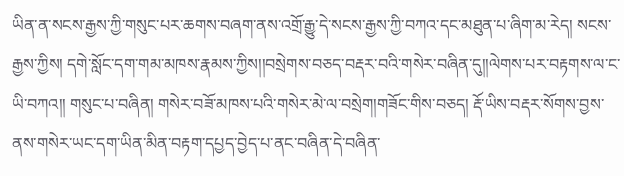ཡིན་ན་སངས་རྒྱས་ཀྱི་གསུང་པར་ཆགས་བཞག་ནས་འགྲོ་རྒྱུ་དེ་སངས་རྒྱས་ཀྱི་བཀའ་དང་མཐུན་པ་ཞིག་མ་རེད། སངས་རྒྱས་ཀྱིས། དགེ་སློང་དག་གམ་མཁས་རྣམས་ཀྱིས།།བསྲེགས་བཅད་བརྡར་བའི་གསེར་བཞིན་དུ།།ལེགས་པར་བརྟགས་ལ་ང་ཡི་བཀའ།། གསུང་པ་བཞིན། གསེར་བཟོ་མཁས་པའི་གསེར་མེ་ལ་བསྲེག།གཟོང་གིས་བཅད། རྡོ་ཡིས་བརྡར་སོགས་བྱས་ནས་གསེར་ཡང་དག་ཡིན་མིན་བརྟག་དཔྱད་བྱེད་པ་ནང་བཞིན་དེ་བཞིན་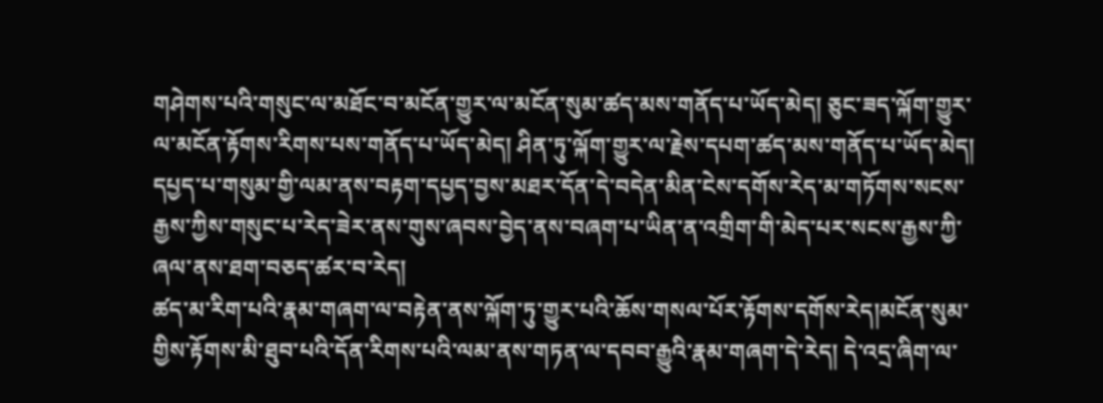གཤེགས་པའི་གསུང་ལ་མཐོང་བ་མངོན་གྱུར་ལ་མངོན་སུམ་ཚད་མས་གནོད་པ་ཡོད་མེད། ཅུང་ཟད་ལྐོག་གྱུར་ལ་མངོན་རྟོགས་རིགས་པས་གནོད་པ་ཡོད་མེད། ཤིན་ཏུ་ལྐོག་གྱུར་ལ་རྗེས་དཔག་ཚད་མས་གནོད་པ་ཡོད་མེད། དཔྱད་པ་གསུམ་གྱི་ལམ་ནས་བརྟག་དཔྱད་བྱས་མཐར་དོན་དེ་བདེན་མིན་ངེས་དགོས་རེད་མ་གཏོགས་སངས་རྒྱས་ཀྱིས་གསུང་པ་རེད་ཟེར་ནས་གུས་ཞབས་བྱེད་ནས་བཞག་པ་ཡིན་ན་འགྲིག་གི་མེད་པར་སངས་རྒྱས་ཀྱི་ཞལ་ནས་ཐག་བཅད་ཚར་བ་རེད།
ཚད་མ་རིག་པའི་རྣམ་གཞག་ལ་བརྟེན་ནས་ལྐོག་ཏུ་གྱུར་པའི་ཆོས་གསལ་པོར་རྟོགས་དགོས་རེད།མངོན་སུམ་གྱིས་རྟོགས་མི་ཐུབ་པའི་དོན་རིགས་པའི་ལམ་ནས་གཏན་ལ་དབབ་རྒྱུའི་རྣམ་གཞག་དེ་རེད། དེ་འདྲ་ཞིག་ལ་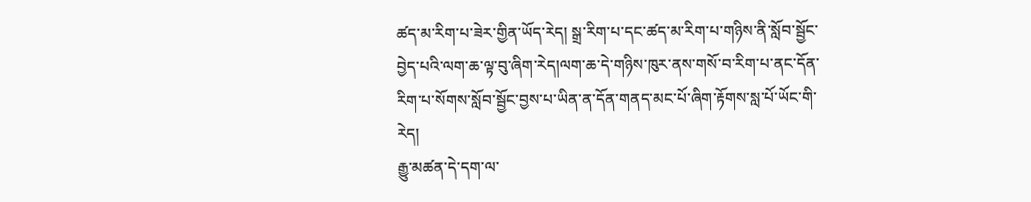ཚད་མ་རིག་པ་ཟེར་གྱིན་ཡོད་རེད། སྒྲ་རིག་པ་དང་ཚད་མ་རིག་པ་གཉིས་ནི་སློབ་སྦྱོང་བྱེད་པའི་ལག་ཆ་ལྟ་བུ་ཞིག་རེད།ལག་ཆ་དེ་གཉིས་ཁུར་ནས་གསོ་བ་རིག་པ་ནང་དོན་རིག་པ་སོགས་སློབ་སྦྱོང་བྱས་པ་ཡིན་ན་དོན་གནད་མང་པོ་ཞིག་རྟོགས་སླ་པོ་ཡོང་གི་རེད།
རྒྱུ་མཚན་དེ་དག་ལ་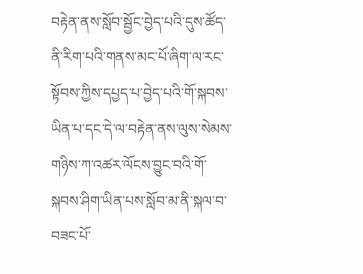བརྟེན་ནས་སློབ་སྦྱོང་བྱེད་པའི་དུས་ཚོད་ནི་རིག་པའི་གནས་མང་པོ་ཞིག་ལ་རང་སྟོབས་ཀྱིས་དཔྱད་པ་བྱེད་པའི་གོ་སྐབས་ཡིན་པ་དང་དེ་ལ་བརྟེན་ནས་ལུས་སེམས་གཉིས་ཀ་འཚར་ལོངས་བྱུང་བའི་གོ་སྐབས་ཤིག་ཡིན་པས་སློབ་མ་ནི་སྐལ་བ་བཟང་པོ་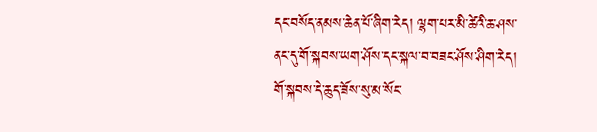དང་བསོད་ནམས་ཆེན་པོ་ཞིག་རེད། ལྷག་པར་མི་ཚེའི་ཆ་ཤས་ནང་དུ་གོ་སྐབས་ཡག་ཤོས་དང་སྐལ་བ་བཟང་ཤོས་ཤིག་རེད། གོ་སྐབས་དེ་ཆུད་ཟོས་སུ་མ་སོང་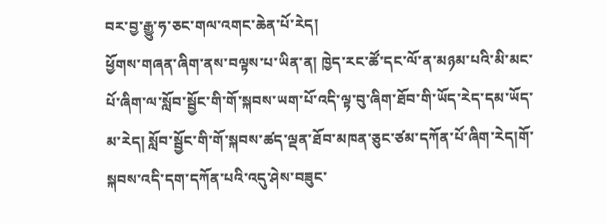བར་བྱ་རྒྱུ་ཧ་ཅང་གལ་འགང་ཆེན་པོ་རེད།
ཕྱོགས་གཞན་ཞིག་ནས་བལྟས་པ་ཡིན་ན། ཁྱེད་རང་ཚོ་དང་ལོ་ན་མཉམ་པའི་མི་མང་པོ་ཞིག་ལ་སློབ་སྦྱོང་གི་གོ་སྐབས་ཡག་པོ་འདི་ལྟ་བུ་ཞིག་ཐོབ་གི་ཡོད་རེད་དམ་ཡོད་མ་རེད། སློབ་སྦྱོང་གི་གོ་སྐབས་ཚད་ལྡན་ཐོབ་མཁན་ཅུང་ཙམ་དཀོན་པོ་ཞིག་རེད།གོ་སྐབས་འདི་དག་དཀོན་པའི་འདུ་ཤེས་བཟུང་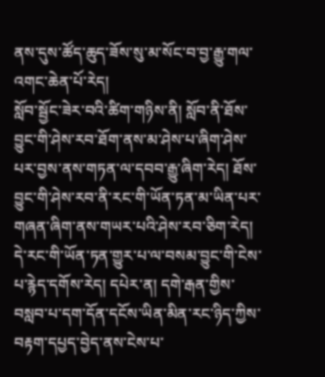ནས་དུས་ཚོད་ཆུད་ཟོས་སུ་མ་སོང་བ་བྱ་རྒྱུ་གལ་འགང་ཆེན་པོ་རེད།
སློབ་སྦྱོང་ཟེར་བའི་ཚིག་གཉིས་ནི། སློབ་ནི་ཐོས་བྱུང་གི་ཤེས་རབ་ཐོག་ནས་མ་ཤེས་པ་ཞིག་ཤེས་པར་བྱས་ནས་གཏན་ལ་དབབ་རྒྱུ་ཞིག་རེད། ཐོས་བྱུང་གི་ཤེས་རབ་ནི་རང་གི་ཡོན་ཏན་མ་ཡིན་པར་གཞན་ཞིག་ནས་གཡར་པའི་ཤེས་རབ་ཅིག་རེད། དེ་རང་གི་ཡོན་ཏན་གྱུར་པ་ལ་བསམ་བྱུང་གི་ངེས་པ་རྙེད་དགོས་རེད། དཔེར་ན། དགེ་རྒན་གྱིས་བསླབ་པ་དག་དོན་དངོས་ཡིན་མིན་རང་ཉིད་ཀྱིས་བརྟག་དཔྱད་བྱེད་ནས་ངེས་པ་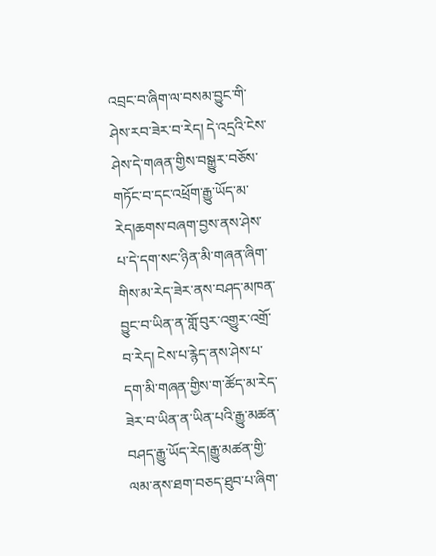འབྲང་བ་ཞིག་ལ་བསམ་བྱུང་གི་ཤེས་རབ་ཟེར་བ་རེད། དེ་འདྲའི་ངེས་ཤེས་དེ་གཞན་གྱིས་བསྒྱུར་བཅོས་གཏོང་བ་དང་འཕྲོག་རྒྱུ་ཡོད་མ་རེད།ཆགས་བཞག་བྱས་ནས་ཤེས་པ་དེ་དག་སང་ཉིན་མི་གཞན་ཞིག་གིས་མ་རེད་ཟེར་ནས་བཤད་མཁན་བྱུང་བ་ཡིན་ན་གློ་བུར་འགྱུར་འགྲོ་བ་རེད། ངེས་པ་རྙེད་ནས་ཤེས་པ་དག་མི་གཞན་གྱིས་ག་ཚོད་མ་རེད་ཟེར་བ་ཡིན་ན་ཡིན་པའི་རྒྱུ་མཚན་བཤད་རྒྱུ་ཡོད་རེད།རྒྱུ་མཚན་གྱི་ལམ་ནས་ཐག་བཅད་ཐུབ་པ་ཞིག་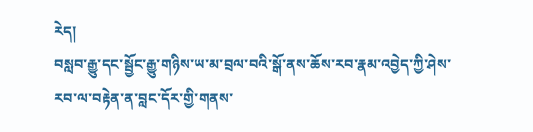རེད།
བསླབ་རྒྱུ་དང་སྦྱོང་རྒྱུ་གཉིས་ཡ་མ་བྲལ་བའི་སྒོ་ནས་ཆོས་རབ་རྣམ་འབྱེད་ཀྱི་ཤེས་རབ་ལ་བརྟེན་ན་བླང་དོར་གྱི་གནས་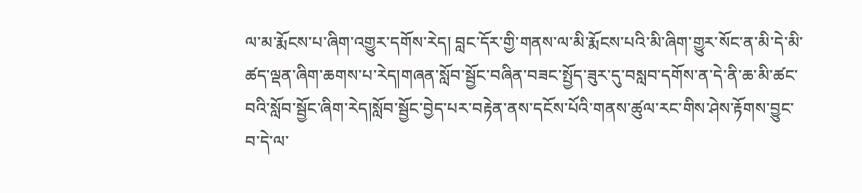ལ་མ་རྨོངས་པ་ཞིག་འགྱུར་དགོས་རེད། བླང་དོར་གྱི་གནས་ལ་མི་རྨོངས་པའི་མི་ཞིག་གྱུར་སོང་ན་མི་དེ་མི་ཚད་ལྡན་ཞིག་ཆགས་པ་རེད།གཞན་སློབ་སྦྱོང་བཞིན་བཟང་སྤྱོད་ཟུར་དུ་བསླབ་དགོས་ན་དེ་ནི་ཆ་མི་ཚང་བའི་སློབ་སྦྱོང་ཞིག་རེད།སློབ་སྦྱོང་བྱེད་པར་བརྟེན་ནས་དངོས་པོའི་གནས་ཚུལ་རང་གིས་ཤེས་རྟོགས་བྱུང་བ་དེ་ལ་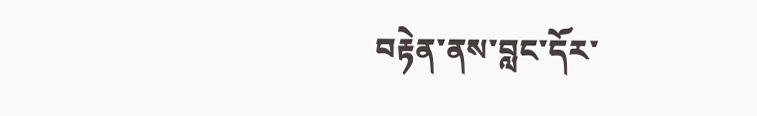བརྟེན་ནས་བླང་དོར་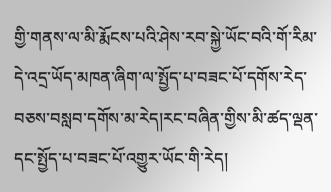གྱི་གནས་ལ་མི་རྨོངས་པའི་ཤེས་རབ་སྐྱེ་ཡོང་བའི་གོ་རིམ་དེ་འདྲ་ཡོད་མཁན་ཞིག་ལ་སྤྱོད་པ་བཟང་པོ་དགོས་རེད་བཅས་བསླབ་དགོས་མ་རེད།རང་བཞིན་གྱིས་མི་ཚད་ལྡན་དང་སྤྱོད་པ་བཟང་པོ་འགྱུར་ཡོང་གི་རེད།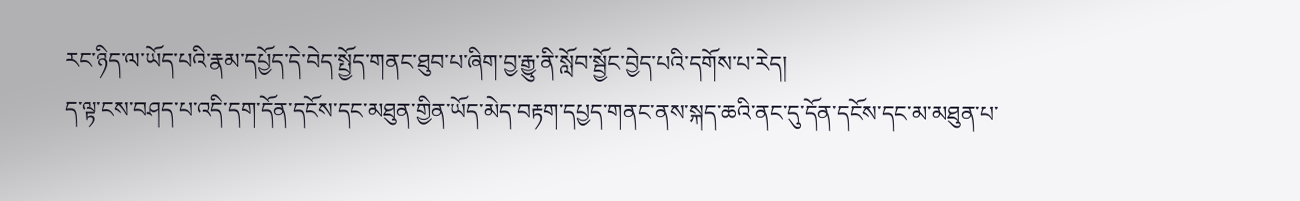རང་ཉིད་ལ་ཡོད་པའི་རྣམ་དཔྱོད་དེ་བེད་སྤྱོད་གནང་ཐུབ་པ་ཞིག་བྱ་རྒྱུ་ནི་སློབ་སྦྱོང་བྱེད་པའི་དགོས་པ་རེད།
ད་ལྟ་ངས་བཤད་པ་འདི་དག་དོན་དངོས་དང་མཐུན་གྱིན་ཡོད་མེད་བརྟག་དཔྱད་གནང་ནས་སྐད་ཆའི་ནང་དུ་དོན་དངོས་དང་མ་མཐུན་པ་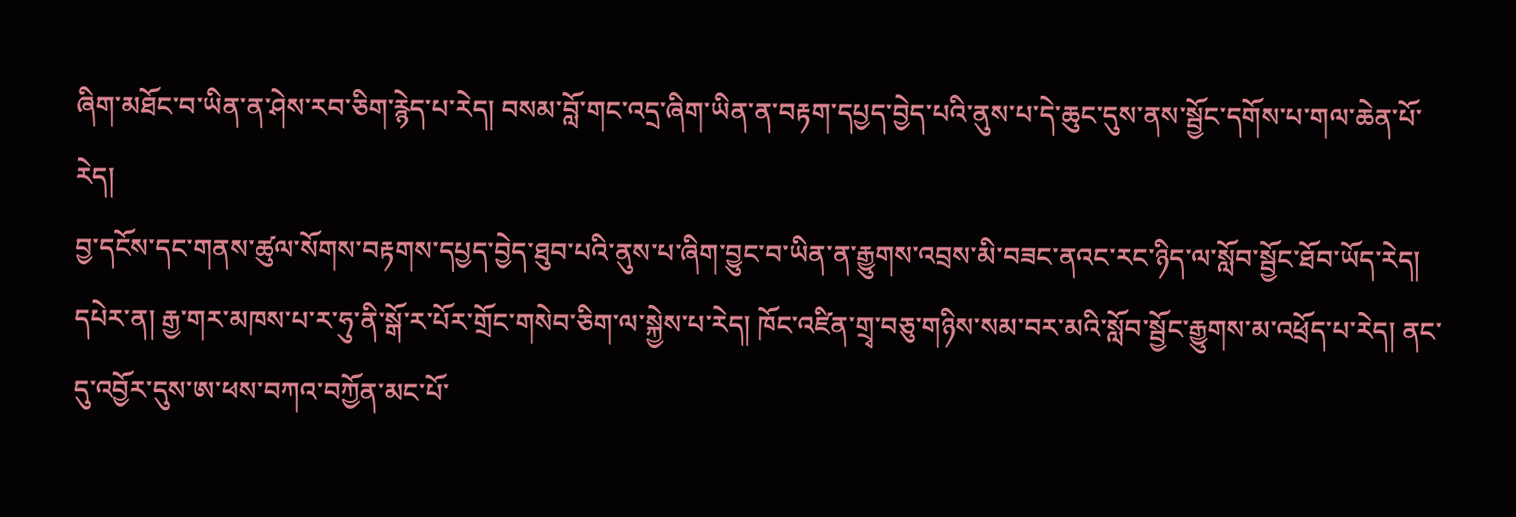ཞིག་མཐོང་བ་ཡིན་ན་ཤེས་རབ་ཅིག་རྙེད་པ་རེད། བསམ་བློ་གང་འདྲ་ཞིག་ཡིན་ན་བརྟག་དཔྱད་བྱེད་པའི་ནུས་པ་དེ་ཆུང་དུས་ནས་སྦྱོང་དགོས་པ་གལ་ཆེན་པོ་རེད།
བྱ་དངོས་དང་གནས་ཚུལ་སོགས་བརྟགས་དཔྱད་བྱེད་ཐུབ་པའི་ནུས་པ་ཞིག་བྱུང་བ་ཡིན་ན་རྒྱུགས་འབྲས་མི་བཟང་ནའང་རང་ཉིད་ལ་སློབ་སྦྱོང་ཐོབ་ཡོད་རེད། དཔེར་ན། རྒྱ་གར་མཁས་པ་ར་ཧུ་ནི་སྒོ་ར་པོར་གྲོང་གསེབ་ཅིག་ལ་སྐྱེས་པ་རེད། ཁོང་འཛིན་གྲྭ་བཅུ་གཉིས་སམ་བར་མའི་སློབ་སྦྱོང་རྒྱུགས་མ་འཕྲོད་པ་རེད། ནང་དུ་འབྱོར་དུས་ཨ་ཕས་བཀའ་བཀྱོན་མང་པོ་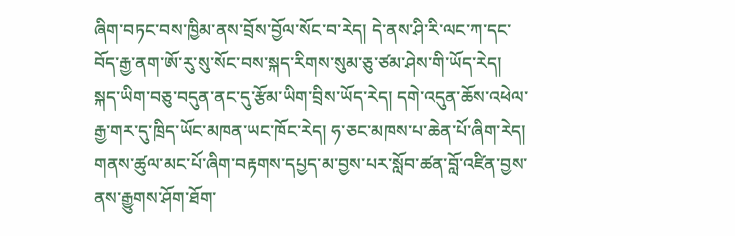ཞིག་བཏང་བས་ཁྱིམ་ནས་བྲོས་བྱོལ་སོང་བ་རེད། དེ་ནས་ཤི་རི་ལང་ཀ་དང་བོད་རྒྱ་ནག་ཨོ་རུ་སུ་སོང་བས་སྐད་རིགས་སུམ་ཅུ་ཙམ་ཤེས་གི་ཡོད་རེད། སྐད་ཡིག་བཅུ་བདུན་ནང་དུ་རྩོམ་ཡིག་བྲིས་ཡོད་རེད། དགེ་འདུན་ཆོས་འཕེལ་རྒྱ་གར་དུ་ཁྲིད་ཡོང་མཁན་ཡང་ཁོང་རེད། ཧ་ཅང་མཁས་པ་ཆེན་པོ་ཞིག་རེད།
གནས་ཚུལ་མང་པོ་ཞིག་བརྟགས་དཔྱད་མ་བྱས་པར་སློབ་ཚན་བློ་འཛིན་བྱས་ནས་རྒྱུགས་ཤོག་ཐོག་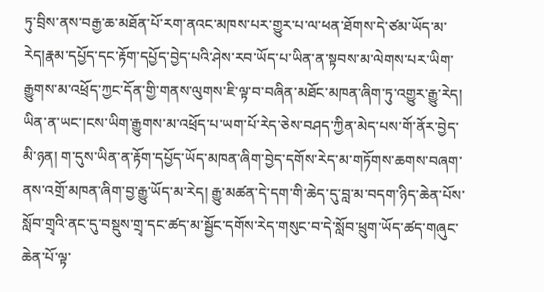ཏུ་བྲིས་ནས་བརྒྱ་ཆ་མཐོན་པོ་རག་ནའང་མཁས་པར་གྱུར་པ་ལ་ཕན་ཐོགས་དེ་ཙམ་ཡོད་མ་རེད།རྣམ་དཔྱོད་དང་རྟོག་དཔྱོད་བྱེད་པའི་ཤེས་རབ་ཡོད་པ་ཡིན་ན་སྟབས་མ་ལེགས་པར་ཡིག་རྒྱུགས་མ་འཕྲོད་ཀྱང་དོན་གྱི་གནས་ལུགས་ཇི་ལྟ་བ་བཞིན་མཐོང་མཁན་ཞིག་ཏུ་འགྱུར་རྒྱུ་རེད། ཡིན་ན་ཡང་།ངས་ཡིག་རྒྱུགས་མ་འཕྲོད་པ་ཡག་པོ་རེད་ཅེས་བཤད་ཀྱིན་མེད་པས་གོ་ནོར་བྱེད་མི་ཉན། ག་དུས་ཡིན་ན་རྟོག་དཔྱོད་ཡོད་མཁན་ཞིག་བྱེད་དགོས་རེད་མ་གཏོགས་ཆགས་བཞག་ནས་འགྲོ་མཁན་ཞིག་བྱ་རྒྱུ་ཡོད་མ་རེད། རྒྱུ་མཚན་དེ་དག་གི་ཆེད་དུ་བླ་མ་བདག་ཉིད་ཆེན་པོས་སློབ་གྲྭའི་ནང་དུ་བསྡུས་གྲྭ་དང་ཚད་མ་སྦྱོང་དགོས་རེད་གསུང་བ་དེ་སློབ་ཕྲུག་ཡོད་ཚད་གཞུང་ཆེན་པོ་ལྟ་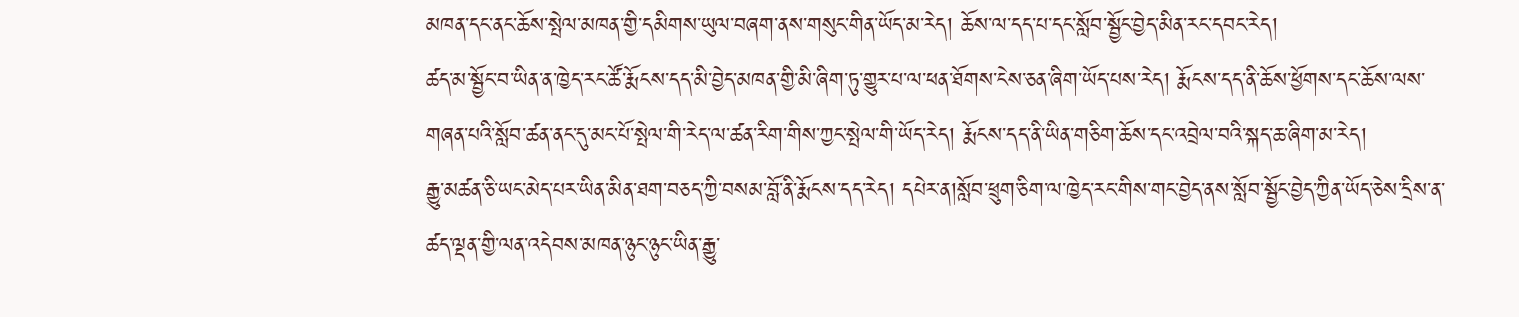མཁན་དང་ནང་ཆོས་སྤེལ་མཁན་གྱི་དམིགས་ཡུལ་བཞག་ནས་གསུང་གིན་ཡོད་མ་རེད། ཆོས་ལ་དད་པ་དང་སློབ་སྦྱོང་བྱེད་མིན་རང་དབང་རེད།
ཚད་མ་སྦྱོང་བ་ཡིན་ན་ཁྱེད་རང་ཚོ་རྨོངས་དད་མི་བྱེད་མཁན་གྱི་མི་ཞིག་ཏུ་གྱུར་པ་ལ་ཕན་ཐོགས་ངེས་ཅན་ཞིག་ཡོད་པས་རེད། རྨོངས་དད་ནི་ཆོས་ཕྱོགས་དང་ཆོས་ལས་གཞན་པའི་སློབ་ཚན་ནང་དུ་མང་པོ་སྤེལ་གི་རེད་ལ་ཚན་རིག་གིས་ཀྱང་སྤེལ་གི་ཡོད་རེད། རྨོངས་དད་ནི་ཡིན་གཅིག་ཆོས་དང་འབྲེལ་བའི་སྐད་ཆ་ཞིག་མ་རེད།
རྒྱུ་མཚན་ཅི་ཡང་མེད་པར་ཡིན་མིན་ཐག་བཅད་ཀྱི་བསམ་བློ་ནི་རྨོངས་དད་རེད། དཔེར་ན།སློབ་ཕྲུག་ཅིག་ལ་ཁྱེད་རང་གིས་གང་བྱེད་ནས་སློབ་སྦྱོང་བྱེད་ཀྱིན་ཡོད་ཅེས་དྲིས་ན་ཚད་ལྡན་གྱི་ལན་འདེབས་མཁན་ཉུང་ཉུང་ཡིན་རྒྱུ་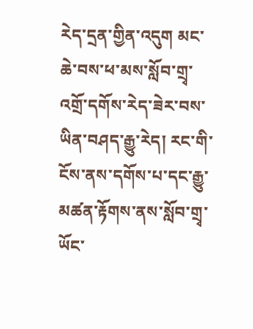རེད་དྲན་གྱིན་འདུག མང་ཆེ་བས་ཕ་མས་སློབ་གྲྭ་འགྲོ་དགོས་རེད་ཟེར་བས་ཡིན་བཤད་རྒྱུ་རེད། རང་གི་ངོས་ནས་དགོས་པ་དང་རྒྱུ་མཚན་རྟོགས་ནས་སློབ་གྲྭ་ཡོང་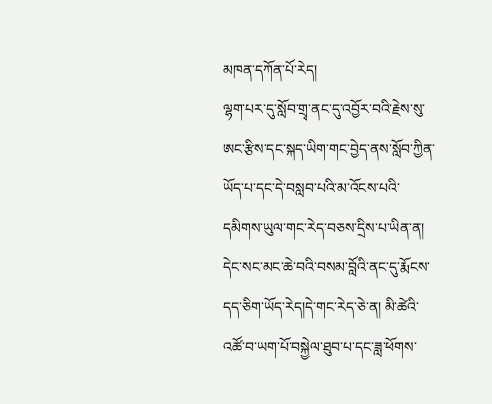མཁན་དཀོན་པོ་རེད།
ལྷག་པར་དུ་སློབ་གྲྭ་ནང་དུ་འབྱོར་བའི་རྗེས་སུ་ཨང་རྩིས་དང་སྐད་ཡིག་གང་བྱེད་ནས་སློབ་ཀྱིན་ཡོད་པ་དང་དེ་བསླབ་པའི་མ་འོངས་པའི་དམིགས་ཡུལ་གང་རེད་བཅས་དྲིས་པ་ཡིན་ན། དེང་སང་མང་ཆེ་བའི་བསམ་བློའི་ནང་དུ་རྨོངས་དད་ཅིག་ཡོད་རེད།དེ་གང་རེད་ཅེ་ན། མི་ཚེའི་འཚོ་བ་ཡག་པོ་བསྐྱེལ་ཐུབ་པ་དང་ཟླ་ཕོགས་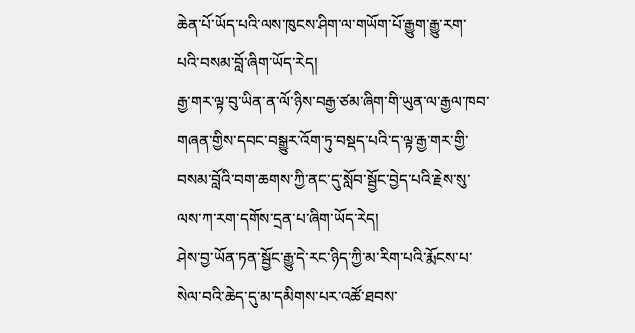ཆེན་པོ་ཡོད་པའི་ལས་ཁུངས་ཤིག་ལ་གཡོག་པོ་རྒྱུག་རྒྱུ་རག་པའི་བསམ་བློ་ཞིག་ཡོད་རེད།
རྒྱ་གར་ལྟ་བུ་ཡིན་ན་ལོ་ཉིས་བརྒྱ་ཙམ་ཞིག་གི་ཡུན་ལ་རྒྱལ་ཁབ་གཞན་གྱིས་དབང་བསྒྱུར་འོག་ཏུ་བསྡད་པའི་ད་ལྟ་རྒྱ་གར་གྱི་བསམ་བློའི་བག་ཆགས་ཀྱི་ནང་དུ་སློབ་སྦྱོང་བྱེད་པའི་རྗེས་སུ་ལས་ཀ་རག་དགོས་དྲན་པ་ཞིག་ཡོད་རེད།
ཤེས་བྱ་ཡོན་ཏན་སྦྱོང་རྒྱུ་དེ་རང་ཉིད་ཀྱི་མ་རིག་པའི་རྨོངས་པ་སེལ་བའི་ཆེད་དུ་མ་དམིགས་པར་འཚོ་ཐབས་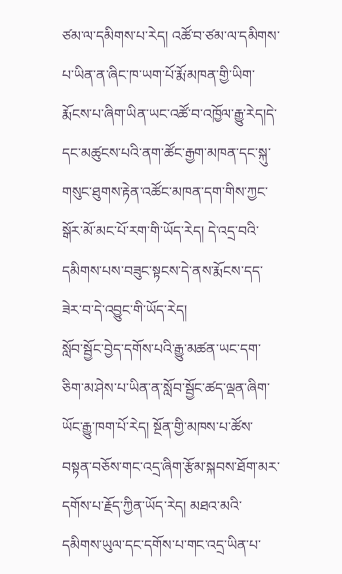ཙམ་ལ་དམིགས་པ་རེད། འཚོ་བ་ཙམ་ལ་དམིགས་པ་ཡིན་ན་ཞིང་ཁ་ཡག་པོ་རྨོ་མཁན་གྱི་ཡིག་རྨོངས་པ་ཞིག་ཡིན་ཡང་འཚོ་བ་འཁྱོལ་རྒྱུ་རེད།དེ་དང་མཚུངས་པའི་ནག་ཚོང་རྒྱག་མཁན་དང་སྐུ་གསུང་ཐུགས་རྟེན་འཚོང་མཁན་དག་གིས་ཀྱང་སྒོར་མོ་མང་པོ་རག་གི་ཡོད་རེད། དེ་འདྲ་བའི་དམིགས་པས་བཟུང་སྟངས་དེ་ནས་རྨོངས་དད་ཟེར་བ་དེ་འབྱུང་གི་ཡོད་རེད།
སློབ་སྦྱོང་བྱེད་དགོས་པའི་རྒྱུ་མཚན་ཡང་དག་ཅིག་མ་ཤེས་པ་ཡིན་ན་སློབ་སྦྱོང་ཚད་ལྡན་ཞིག་ཡོང་རྒྱུ་ཁག་པོ་རེད། སྔོན་གྱི་མཁས་པ་ཚོས་བསྟན་བཅོས་གང་འདྲ་ཞིག་རྩོམ་སྐབས་ཐོག་མར་དགོས་པ་རྗོད་ཀྱིན་ཡོད་རེད། མཐའ་མའི་དམིགས་ཡུལ་དང་དགོས་པ་གང་འདྲ་ཡིན་པ་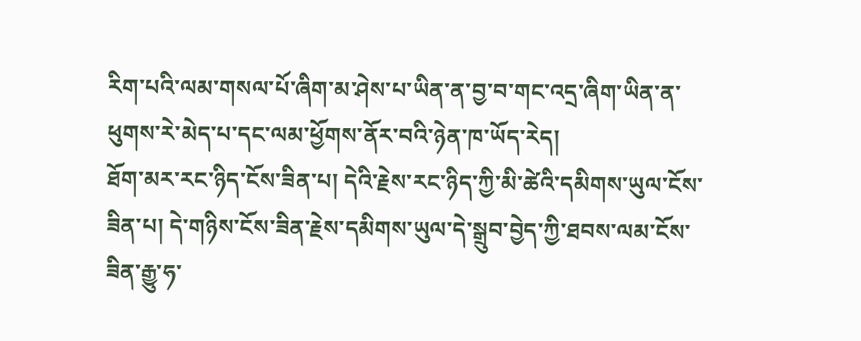རིག་པའི་ལམ་གསལ་པོ་ཞིག་མ་ཤེས་པ་ཡིན་ན་བྱ་བ་གང་འདྲ་ཞིག་ཡིན་ན་ཕུགས་རེ་མེད་པ་དང་ལམ་ཕྱོགས་ནོར་བའི་ཉེན་ཁ་ཡོད་རེད།
ཐོག་མར་རང་ཉིད་ངོས་ཟིན་པ། དེའི་རྗེས་རང་ཉིད་ཀྱི་མི་ཚེའི་དམིགས་ཡུལ་ངོས་ཟིན་པ། དེ་གཉིས་ངོས་ཟིན་རྗེས་དམིགས་ཡུལ་དེ་སྒྲུབ་བྱེད་ཀྱི་ཐབས་ལམ་ངོས་ཟིན་རྒྱུ་ཧ་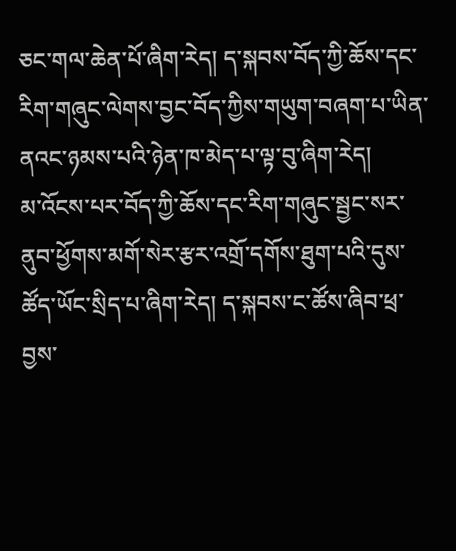ཅང་གལ་ཆེན་པོ་ཞིག་རེད། ད་སྐབས་བོད་ཀྱི་ཆོས་དང་རིག་གཞུང་ལེགས་བྱང་བོད་ཀྱིས་གཡུག་བཞག་པ་ཡིན་ནའང་ཉམས་པའི་ཉེན་ཁ་མེད་པ་ལྟ་བུ་ཞིག་རེད།
མ་འོངས་པར་བོད་ཀྱི་ཆོས་དང་རིག་གཞུང་སྦྱང་སར་ནུབ་ཕྱོགས་མགོ་སེར་རྩར་འགྲོ་དགོས་ཐུག་པའི་དུས་ཚོད་ཡོང་སྲིད་པ་ཞིག་རེད། ད་སྐབས་ང་ཚོས་ཞིབ་ཕྲ་བྱས་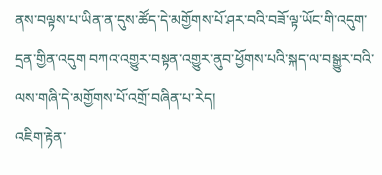ནས་བལྟས་པ་ཡིན་ན་དུས་ཚོད་དེ་མགྱོགས་པོ་ཤར་བའི་བཟོ་ལྟ་ཡོང་གི་འདུག་དྲན་གྱིན་འདུག བཀའ་འགྱུར་བསྟན་འགྱུར་ནུབ་ཕྱོགས་པའི་སྐད་ལ་བསྒྱུར་བའི་ལས་གཞི་དེ་མགྱོགས་པོ་འགྲོ་བཞིན་པ་རེད།
འཇིག་རྟེན་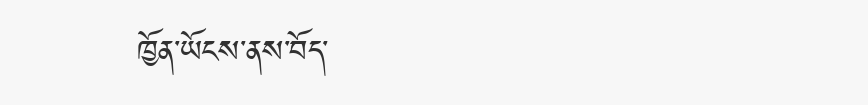ཁྱོན་ཡོངས་ནས་བོད་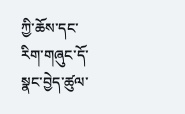ཀྱི་ཆོས་དང་རིག་གཞུང་དོ་སྣང་བྱེད་ཚུལ་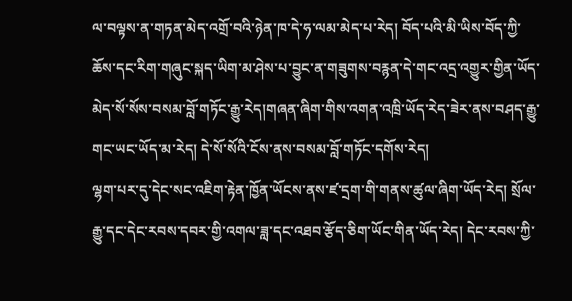ལ་བལྟས་ན་གཏན་མེད་འགྲོ་བའི་ཉེན་ཁ་དེ་ཧ་ལམ་མེད་པ་རེད། བོད་པའི་མི་ཡིས་བོད་ཀྱི་ཆོས་དང་རིག་གཞུང་སྐད་ཡིག་མ་ཤེས་པ་བྱུང་ན་གཟུགས་བརྙན་དེ་གང་འདྲ་འགྱུར་གྱིན་ཡོད་མེད་སོ་སོས་བསམ་བློ་གཏོང་རྒྱུ་རེད།གཞན་ཞིག་གིས་འགན་འཁྲི་ཡོད་རེད་ཟེར་ནས་བཤད་རྒྱུ་གང་ཡང་ཡོད་མ་རེད། དེ་སོ་སོའི་ངོས་ནས་བསམ་བློ་གཏོང་དགོས་རེད།
ལྷག་པར་དུ་དེང་སང་འཇིག་རྟེན་ཁྱོན་ཡོངས་ནས་ཛ་དྲག་གི་གནས་ཚུལ་ཞིག་ཡོད་རེད། སྲོལ་རྒྱུ་དང་དེང་རབས་དབར་གྱི་འགལ་ཟླ་དང་འཐབ་རྩོད་ཅིག་ཡོང་གིན་ཡོད་རེད། དེང་རབས་ཀྱི་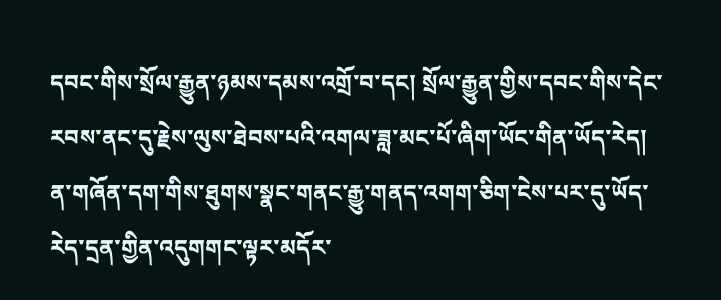དབང་གིས་སྲོལ་རྒྱུན་ཉམས་དམས་འགྲོ་བ་དང། སྲོལ་རྒྱུན་གྱིས་དབང་གིས་དེང་རབས་ནང་དུ་རྗེས་ལུས་ཐེབས་པའི་འགལ་ཟླ་མང་པོ་ཞིག་ཡོང་གིན་ཡོད་རེད།
ན་གཞོན་དག་གིས་ཐུགས་སྣང་གནང་རྒྱུ་གནད་འགག་ཅིག་ངེས་པར་དུ་ཡོད་རེད་དྲན་གྱིན་འདུགགང་ལྟར་མདོར་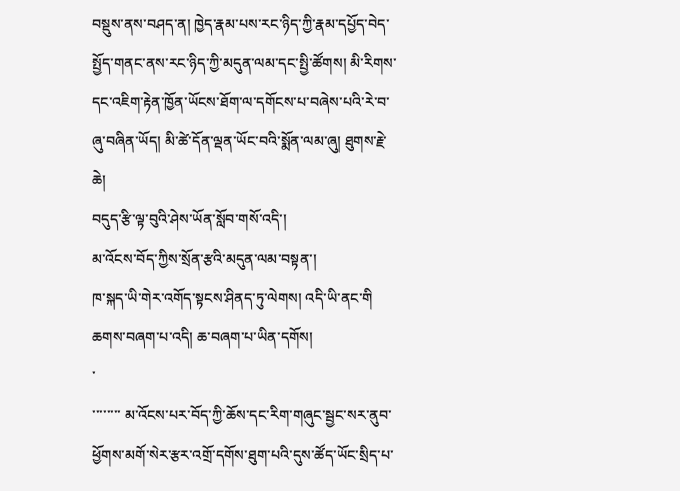བསྡུས་ནས་བཤད་ན། ཁྱེད་རྣམ་པས་རང་ཉིད་ཀྱི་རྣམ་དཔྱོད་བེད་སྤྱོད་གནང་ནས་རང་ཉིད་ཀྱི་མདུན་ལམ་དང་སྤྱི་ཚོགས། མི་རིགས་དང་འཇིག་རྟེན་ཁྱོན་ཡོངས་ཐོག་ལ་དགོངས་པ་བཞེས་པའི་རེ་བ་ཞུ་བཞིན་ཡོད། མི་ཚེ་དོན་ལྡན་ཡོང་བའི་སྨོན་ལམ་ཞུ། ཐུགས་རྗེ་ཆེ།
བདུད་རྩི་ལྟ་བུའི་ཤེས་ཡོན་སློབ་གསོ་འདི་།
མ་འོངས་བོད་ཀྱིས་སྲོན་རྩའི་མདུན་ལམ་བསྟན་།
ཁ་སྐད་ཡི་གེར་འགོད་སྟངས་ཤིནད་ཏུ་ལེགས། འདི་ཡི་ནང་གི ཆགས་བཞག་པ་འདི། ཆ་བཞག་པ་ཡིན་དགོས།
་
་་་་་་་་ མ་འོངས་པར་བོད་ཀྱི་ཆོས་དང་རིག་གཞུང་སྦྱང་སར་ནུབ་ཕྱོགས་མགོ་སེར་རྩར་འགྲོ་དགོས་ཐུག་པའི་དུས་ཚོད་ཡོང་སྲིད་པ་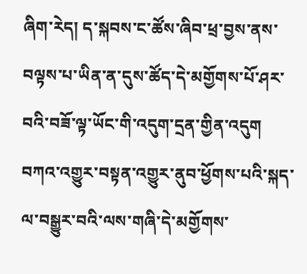ཞིག་རེད། ད་སྐབས་ང་ཚོས་ཞིབ་ཕྲ་བྱས་ནས་བལྟས་པ་ཡིན་ན་དུས་ཚོད་དེ་མགྱོགས་པོ་ཤར་བའི་བཟོ་ལྟ་ཡོང་གི་འདུག་དྲན་གྱིན་འདུག བཀའ་འགྱུར་བསྟན་འགྱུར་ནུབ་ཕྱོགས་པའི་སྐད་ལ་བསྒྱུར་བའི་ལས་གཞི་དེ་མགྱོགས་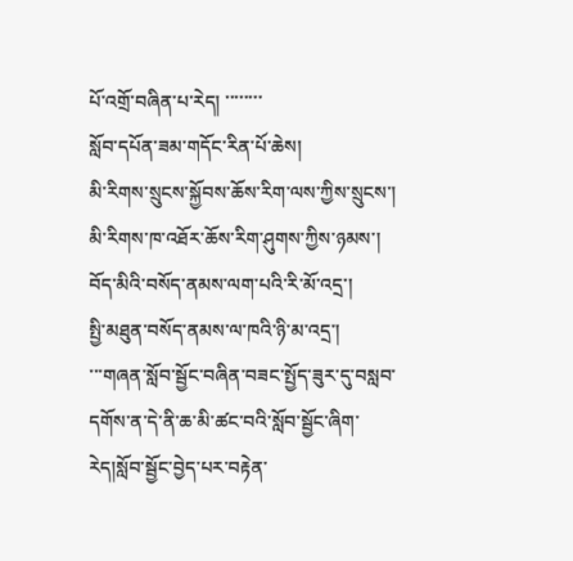པོ་འགྲོ་བཞིན་པ་རེད། ་་་་་་་་
སློབ་དཔོན་ཟམ་གདོང་རིན་པོ་ཆེས།
མི་རིགས་སྲུངས་སྐྱོབས་ཆོས་རིག་ལས་ཀྱིས་སྲུངས་།
མི་རིགས་ཁ་འཐོར་ཆོས་རིག་ཤུགས་ཀྱིས་ཉམས་།
བོད་མིའི་བསོད་ནམས་ལག་པའི་རི་མོ་འདྲ་།
སྤྱི་མཐུན་བསོད་ནམས་ལ་ཁའི་ཉི་མ་འདྲ་།
་་་གཞན་སློབ་སྦྱོང་བཞིན་བཟང་སྤྱོད་ཟུར་དུ་བསླབ་དགོས་ན་དེ་ནི་ཆ་མི་ཚང་བའི་སློབ་སྦྱོང་ཞིག་རེད།སློབ་སྦྱོང་བྱེད་པར་བརྟེན་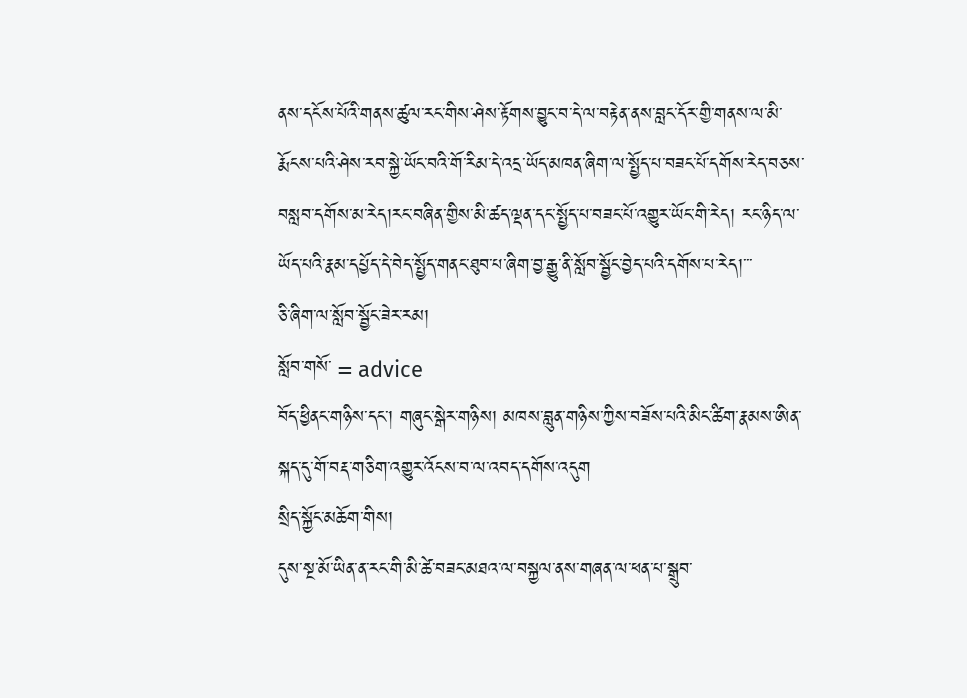ནས་དངོས་པོའི་གནས་ཚུལ་རང་གིས་ཤེས་རྟོགས་བྱུང་བ་དེ་ལ་བརྟེན་ནས་བླང་དོར་གྱི་གནས་ལ་མི་རྨོངས་པའི་ཤེས་རབ་སྐྱེ་ཡོང་བའི་གོ་རིམ་དེ་འདྲ་ཡོད་མཁན་ཞིག་ལ་སྤྱོད་པ་བཟང་པོ་དགོས་རེད་བཅས་བསླབ་དགོས་མ་རེད།རང་བཞིན་གྱིས་མི་ཚད་ལྡན་དང་སྤྱོད་པ་བཟང་པོ་འགྱུར་ཡོང་གི་རེད། རང་ཉིད་ལ་ཡོད་པའི་རྣམ་དཔྱོད་དེ་བེད་སྤྱོད་གནང་ཐུབ་པ་ཞིག་བྱ་རྒྱུ་ནི་སློབ་སྦྱོང་བྱེད་པའི་དགོས་པ་རེད།་་་
ཅི་ཞིག་ལ་སློབ་སྦྱོང་ཟེར་རམ།
སློབ་གསོ་ = advice
བོད་ཕྱིནང་གཉིས་དང་། གཞུང་སྒེར་གཉིས། མཁས་བླུན་གཉིས་ཀྱིས་བཟོས་པའི་མིང་ཚིག་རྣམས་ཨིན་སྐད་དུ་གོ་བརྡ་གཅིག་འགྱུར་འོངས་བ་ལ་འབད་དགོས་འདུག
སྲིད་སྐྱོང་མཆོག་གིས།
དུས་སྔ་མོ་ཡིན་ན་རང་གི་མི་ཚེ་བཟང་མཐའ་ལ་བསྐྱལ་ནས་གཞན་ལ་ཕན་པ་སྒྲུབ་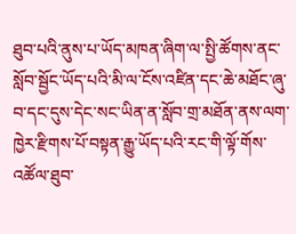ཐུབ་པའི་ནུས་པ་ཡོད་མཁན་ཞིག་ལ་སྤྱི་ཚོགས་ནང་སློབ་སྦྱོང་ཡོད་པའི་མི་ལ་ངོས་འཛིན་དང་ཆེ་མཐོང་ཞུ་བ་དང་དུས་དེང་སང་ཡིན་ན་སློབ་གྲ་མཐོན་ནས་ལག་ཁྱེར་རྫིགས་པོ་བསྟན་རྒྱུ་ཡོད་པའི་རང་གི་ལྟོ་གོས་འཚོལ་ཐུབ་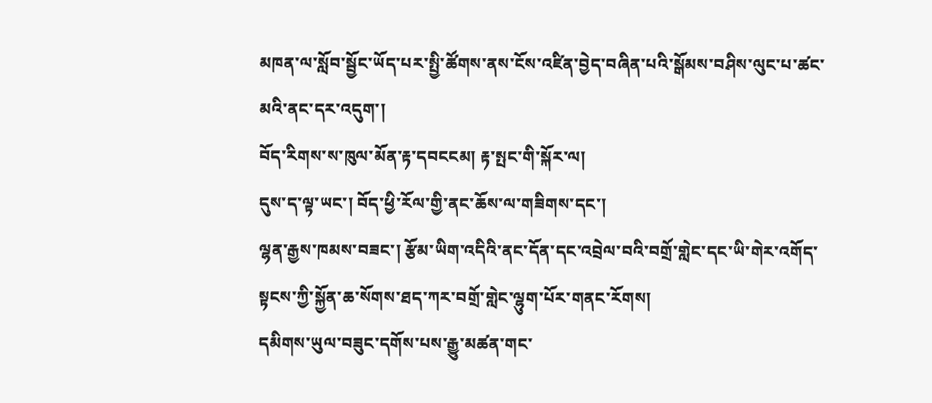མཁན་ལ་སློབ་སྦྱོང་ཡོད་པར་སྤྱི་ཚོགས་ནས་ངོས་འཛིན་བྱེད་བཞིན་པའི་སྒོམས་བཤིས་ལུང་པ་ཚང་མའི་ནང་དར་འདུག་།
བོད་རིགས་ས་ཁུལ་མོན་རྟ་དབངངམ། རྟ་སྤང་གི་སྐོར་ལ།
དུས་ད་ལྟ་ཡང་། བོད་ཕྱི་རོལ་གྱི་ནང་ཆོས་ལ་གཟིགས་དང་།
ལྷན་རྒྱས་ཁམས་བཟང་། རྩོམ་ཡིག་འདིའི་ནང་དོན་དང་འབྲེལ་བའི་བགྲོ་གླེང་དང་ཡི་གེར་འགོད་སྟངས་ཀྱི་སྐྱོན་ཆ་སོགས་ཐད་ཀར་བགྲོ་གླེང་ལྷུག་པོར་གནང་རོགས།
དམིགས་ཡུལ་བཟུང་དགོས་པས་རྒྱུ་མཚན་གང་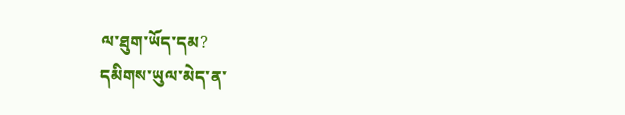ལ་ཐུག་ཡོད་དམ?
དམིགས་ཡུལ་མེད་ན་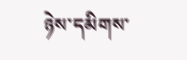ཉེས་དམིགས་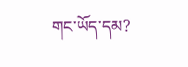གང་ཡོད་དམ?